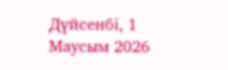Дүйсенбі, 1 Маусым 2026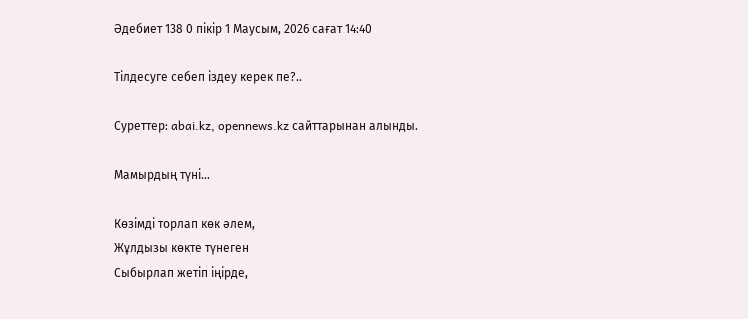Әдебиет 138 0 пікір 1 Маусым, 2026 сағат 14:40

Тілдесуге себеп іздеу керек пе?..

Суреттер: abai.kz, opennews.kz сайттарынан алынды.

Мамырдың түні…

Көзімді торлап көк әлем,
Жұлдызы көкте түнеген
Сыбырлап жетіп іңірде,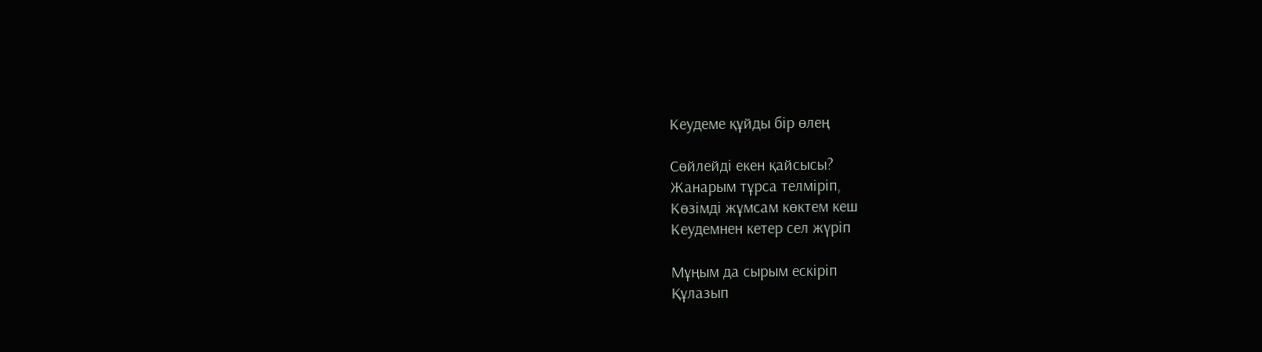Кеудеме құйды бір өлең

Сөйлейді екен қайсысы?
Жанарым тұрса телміріп,
Көзімді жұмсам көктем кеш
Кеудемнен кетер сел жүріп

Мұңым да сырым ескіріп
Құлазып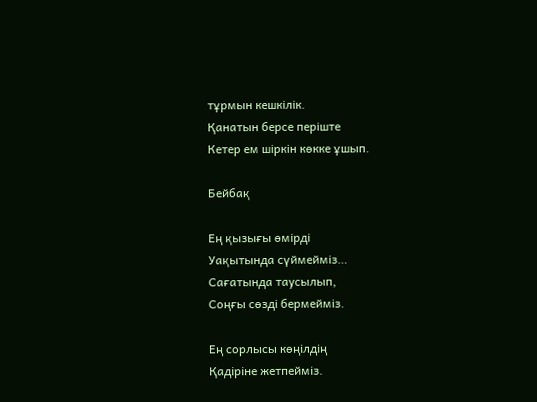тұрмын кешкілік.
Қанатын берсе періште
Кетер ем шіркін көкке ұшып.

Бейбақ

Ең қызығы өмірді
Уақытында сүймейміз…
Сағатында таусылып,
Соңғы сөзді бермейміз.

Ең сорлысы көңілдің
Қадіріне жетпейміз.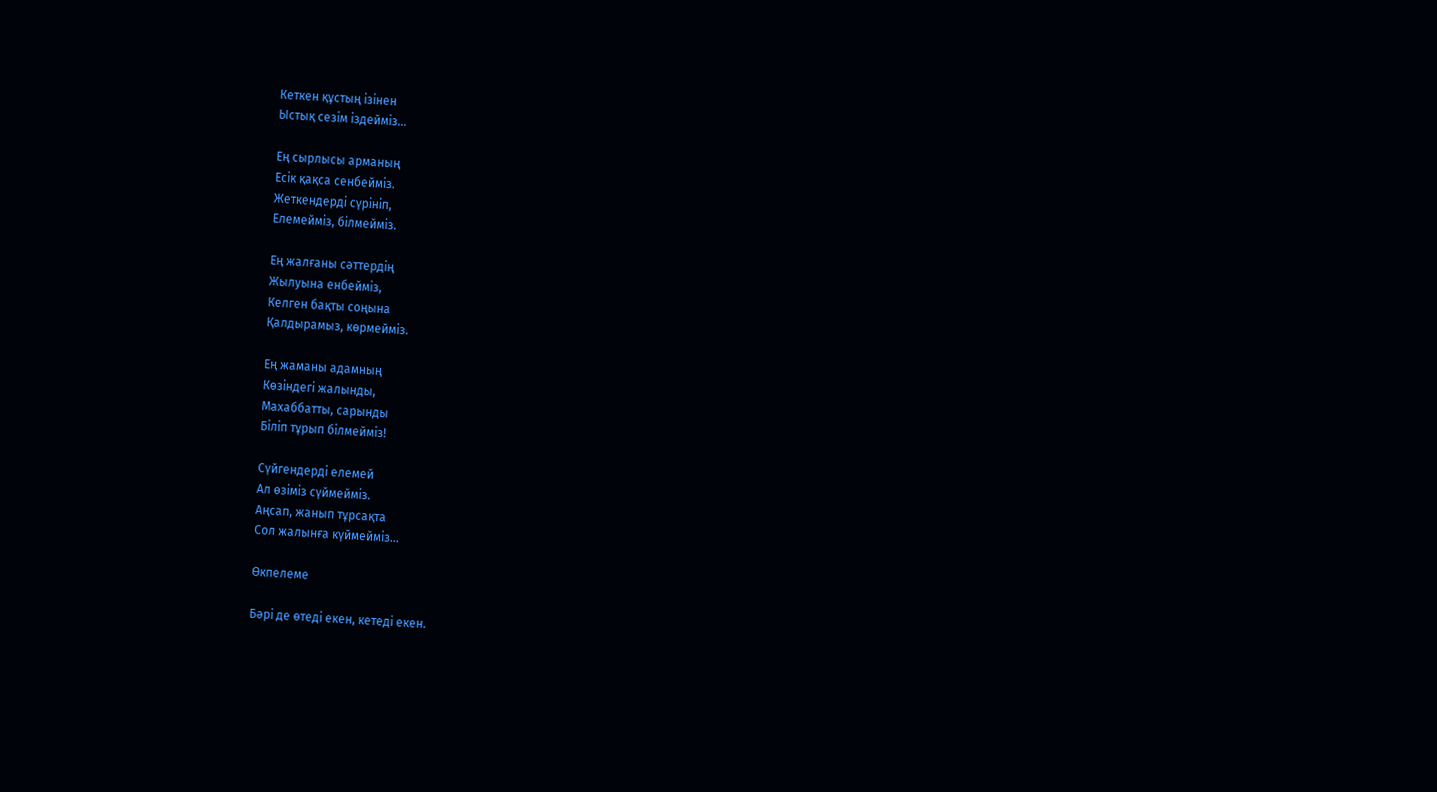Кеткен құстың ізінен
Ыстық сезім іздейміз…

Ең сырлысы арманың
Есік қақса сенбейміз.
Жеткендерді сүрініп,
Елемейміз, білмейміз.

Ең жалғаны сәттердің
Жылуына енбейміз,
Келген бақты соңына
Қалдырамыз, көрмейміз.

Ең жаманы адамның
Көзіндегі жалынды,
Махаббатты, сарынды
Біліп тұрып білмейміз!

Сүйгендерді елемей
Ал өзіміз сүймейміз.
Аңсап, жанып тұрсақта
Сол жалынға күймейміз…

Өкпелеме

Бәрі де өтеді екен, кетеді екен.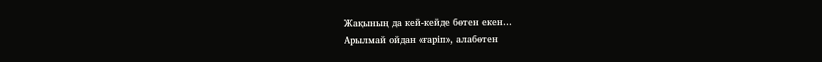Жақының да кей-кейде бөтен екен…
Арылмай ойдан «ғаріп», алабөтен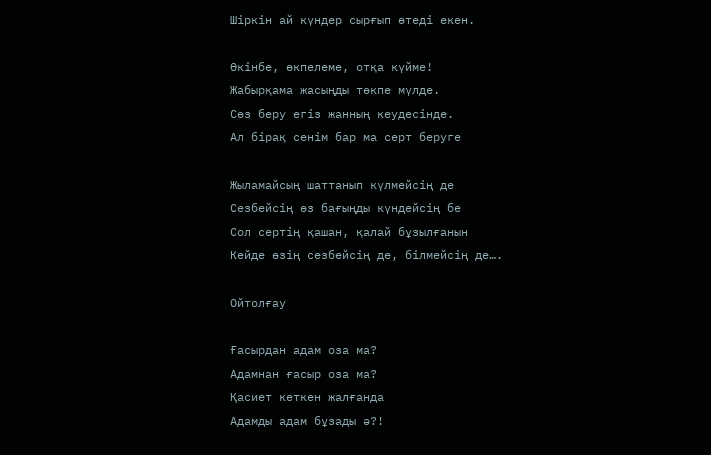Шіркін ай күндер сырғып өтеді екен.

Өкінбе, өкпелеме, отқа күйме!
Жабырқама жасыңды төкпе мүлде.
Сөз беру егіз жанның кеудесінде.
Ал бірақ сенім бар ма серт беруге

Жыламайсың шаттанып күлмейсің де
Сезбейсің өз бағыңды күндейсің бе
Сол сертің қашан, қалай бұзылғанын
Кейде өзің сезбейсің де, білмейсің де….

Ойтолғау

Ғасырдан адам оза ма?
Адамнан ғасыр оза ма?
Қасиет кеткен жалғанда
Адамды адам бұзады ә?!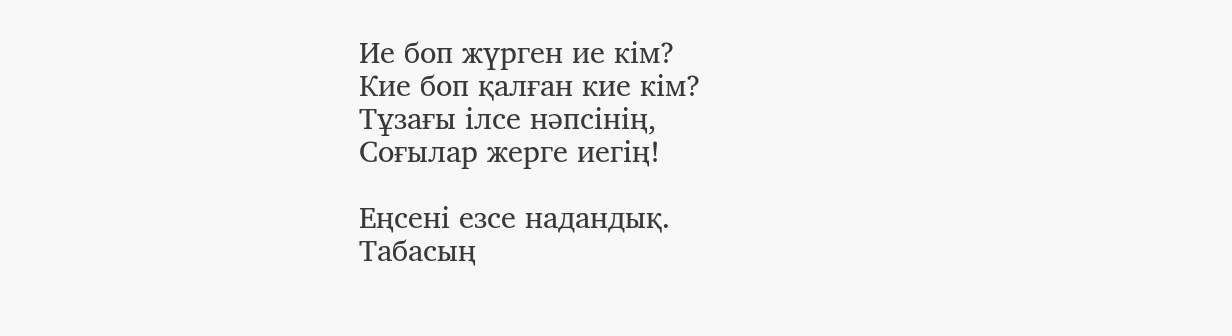Ие боп жүрген ие кім?
Кие боп қалған кие кім?
Тұзағы ілсе нәпсінің,
Соғылар жерге иегің!

Еңсені езсе надандық.
Табасың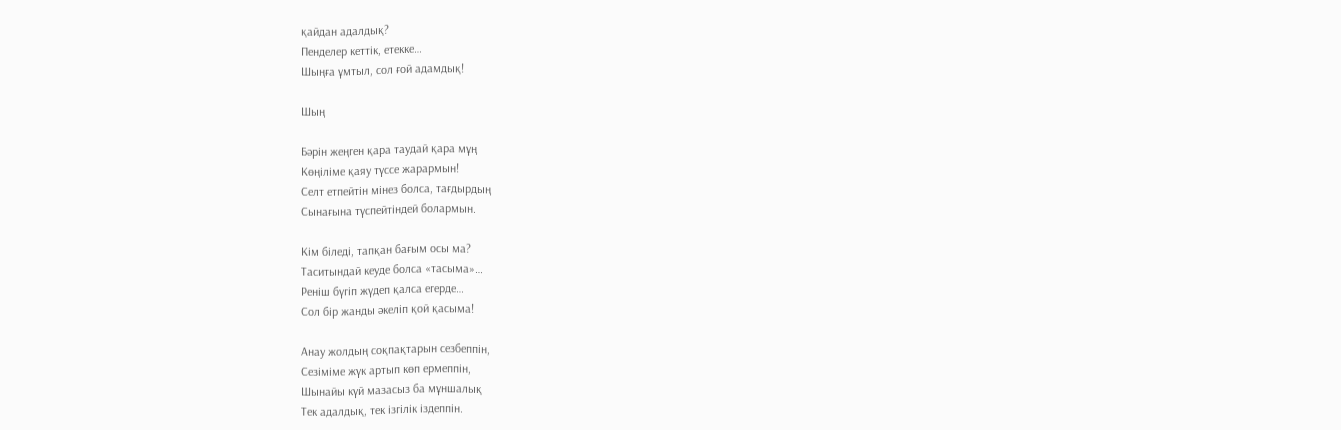қайдан адалдық?
Пенделер кеттік, етекке…
Шыңға ұмтыл, сол ғой адамдық!

Шың

Бәрін жеңген қара таудай қара мұң
Көңіліме қаяу түссе жарармын!
Селт етпейтін мінез болса, тағдырдың
Сынағына түспейтіндей болармын.

Кім біледі, тапқан бағым осы ма?
Таситындай кеуде болса «тасыма»…
Реніш бүгіп жүдеп қалса егерде…
Сол бір жанды әкеліп қой қасыма!

Анау жолдың соқпақтарын сезбеппін,
Сезіміме жүк артып көп ермеппін,
Шынайы күй мазасыз ба мұншалық
Тек адалдық, тек ізгілік іздеппін.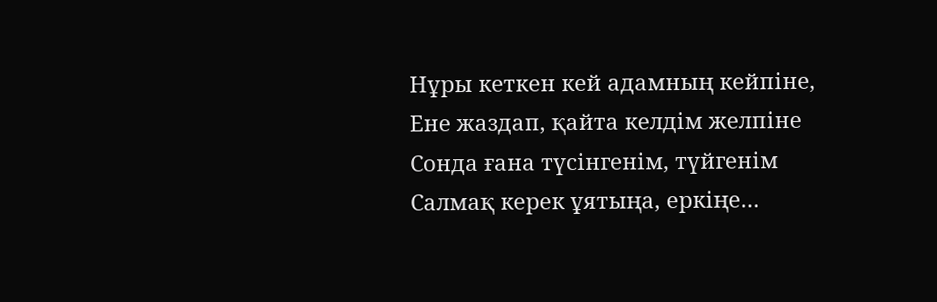Нұры кеткен кей адамның кейпіне,
Ене жаздап, қайта келдім желпіне
Сонда ғана түсінгенім, түйгенім
Салмақ керек ұятыңа, еркіңе…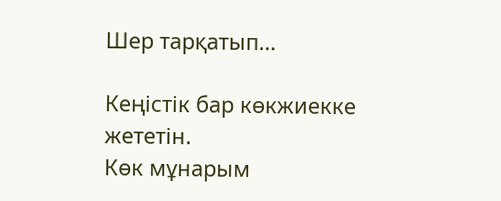Шер тарқатып…

Кеңістік бар көкжиекке жететін.
Көк мұнарым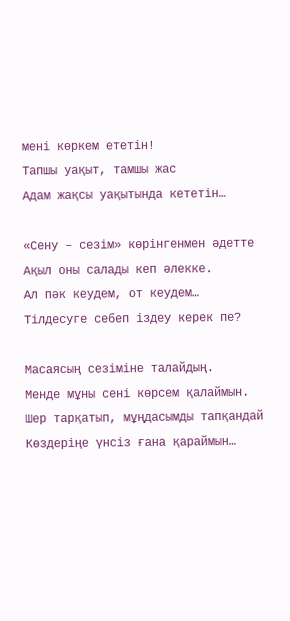мені көркем ететін!
Тапшы уақыт, тамшы жас
Адам жақсы уақытында кететін…

«Сену – сезім» көрінгенмен әдетте
Ақыл оны салады кеп әлекке.
Ал пәк кеудем, от кеудем…
Тілдесуге себеп іздеу керек пе?

Масаясың сезіміне талайдың.
Менде мұны сені көрсем қалаймын.
Шер тарқатып, мұңдасымды тапқандай
Көздеріңе үнсіз ғана қараймын…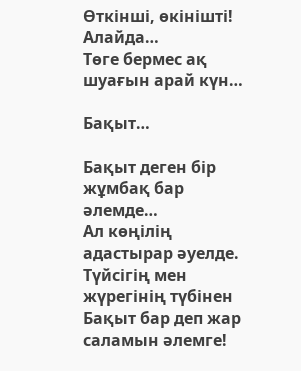Өткінші, өкінішті!
Алайда…
Төге бермес ақ шуағын арай күн…

Бақыт…

Бақыт деген бір жұмбақ бар әлемде…
Ал көңілің адастырар әуелде.
Түйсігің мен жүрегінің түбінен
Бақыт бар деп жар саламын әлемге!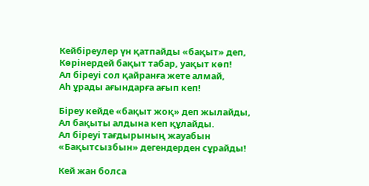Кейбіреулер үн қатпайды «бақыт» деп,
Көрінердей бақыт табар, уақыт көп!
Ал біреуі сол қайранға жете алмай,
Аһ ұрады ағындарға ағып кеп!

Біреу кейде «бақыт жоқ» деп жылайды,
Ал бақыты алдына кеп құлайды.
Ал біреуі тағдырының жауабын
«Бақытсызбын» дегендерден сұрайды!

Кей жан болса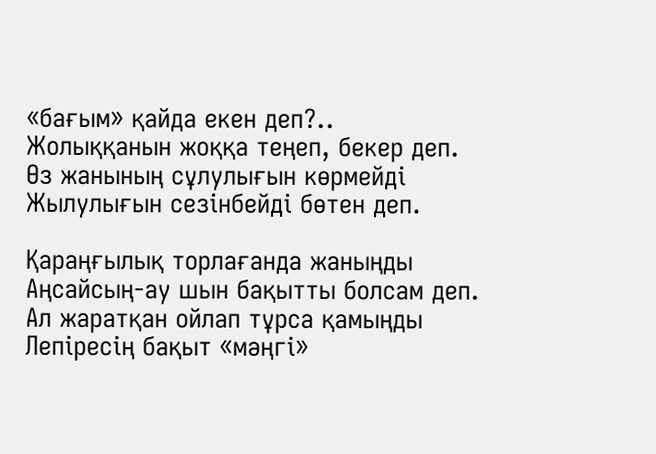«бағым» қайда екен деп?..
Жолыққанын жоққа теңеп, бекер деп.
Өз жанының сұлулығын көрмейді
Жылулығын сезінбейді бөтен деп.

Қараңғылық торлағанда жаныңды
Аңсайсың-ау шын бақытты болсам деп.
Ал жаратқан ойлап тұрса қамыңды
Лепіресің бақыт «мәңгі»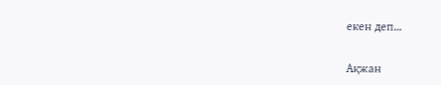екен деп…

Ақжан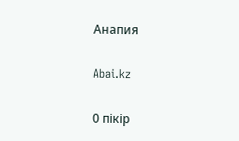Анапия

Abai.kz

0 пікір